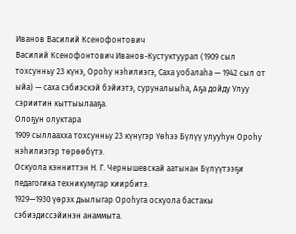Иванов Василий Ксенофонтович
Василий Ксенофонтович Иванов-Кустуктуурап (1909 сыл тохсунньу 23 күнэ, Ороһу нэһилиэгэ, Саха уобалаһа — 1942 сыл от ыйа) — саха сэбиэскэй бэйиэтэ, суруналыыһа, Аҕа дойду Улуу сэриитин кыттыылааҕа.
Олоҕун олуктара
1909 сыллаахха тохсунньу 23 күнүгэр Үөһээ Бүлүү улууһун Ороһу нэһилиэгэр төрөөбүтэ.
Оскуола кэнниттэн Н. Г. Чернышевскай аатынан Бүлүүтээҕи педагогика техникумугар киирбитэ.
1929—1930 үөрэх дьылыгар Ороһуга оскуола бастакы сэбиэдиссэйинэн анаммыта.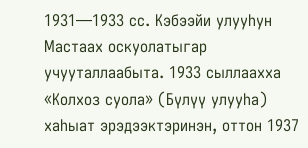1931—1933 сс. Кэбээйи улууһун Мастаах оскуолатыгар учууталлаабыта. 1933 сыллаахха «Колхоз суола» (Бүлүү улууһа) хаһыат эрэдээктэринэн, оттон 1937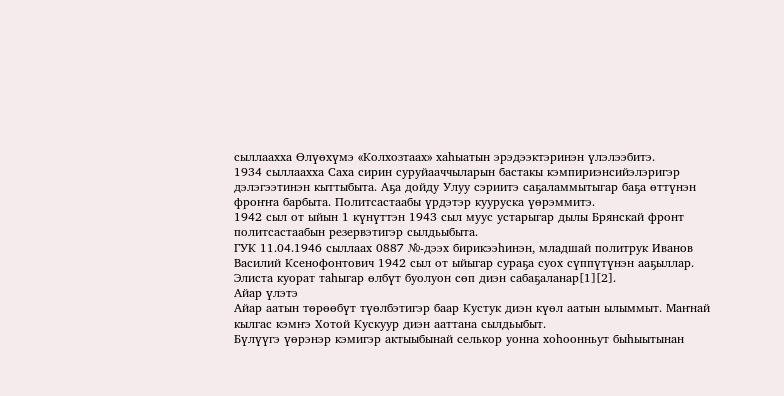сыллаахха Өлүөхүмэ «Колхозтаах» хаһыатын эрэдээктэринэн үлэлээбитэ.
1934 сыллаахха Саха сирин суруйааччыларын бастакы кэмпириэнсийэлэригэр дэлэгээтинэн кыттыбыта. Аҕа дойду Улуу сэриитэ саҕаламмытыгар баҕа өттүнэн фроҥҥа барбыта. Политсастаабы үрдэтэр кууруска үөрэммитэ.
1942 сыл от ыйын 1 күнүттэн 1943 сыл муус устарыгар дылы Брянскай фронт политсастаабын резервэтигэр сылдьыбыта.
ГУК 11.04.1946 сыллаах 0887 №-дээх бирикээһинэн, младшай политрук Иванов Василий Ксенофонтович 1942 сыл от ыйыгар сураҕа суох сүппүтүнэн ааҕыллар. Элиста куорат таһыгар өлбүт буолуон сөп диэн сабаҕаланар[1][2].
Айар үлэтэ
Айар аатын төрөөбүт түөлбэтигэр баар Кустук диэн күөл аатын ылыммыт. Маҥнай кылгас кэмҥэ Хотой Кускуур диэн ааттана сылдьыбыт.
Бүлүүгэ үөрэнэр кэмигэр актыыбынай селькор уонна хоһоонньут быһыытынан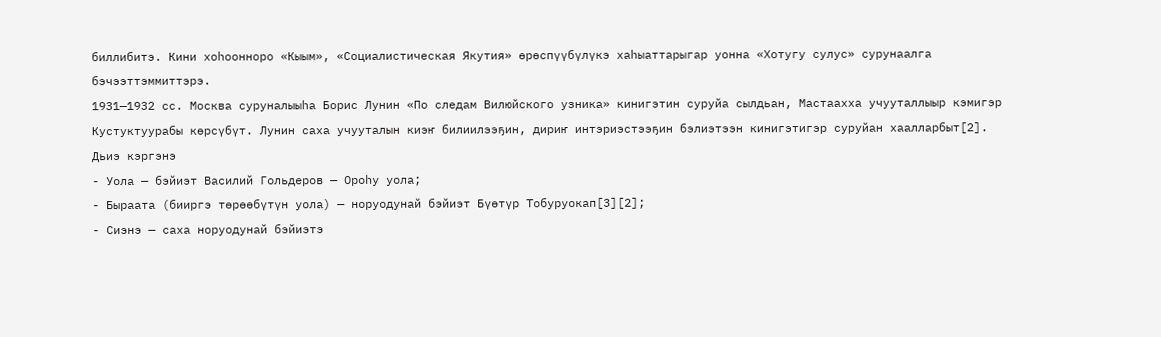биллибитэ. Кини хоһоонноро «Кыым», «Социалистическая Якутия» өрөспүүбүлүкэ хаһыаттарыгар уонна «Хотугу сулус» сурунаалга бэчээттэммиттэрэ.
1931—1932 сс. Москва суруналыыһа Борис Лунин «По следам Вилюйского узника» кинигэтин суруйа сылдьан, Мастаахха учууталлыыр кэмигэр Кустуктуурабы көрсүбүт. Лунин саха учууталын киэҥ билиилээҕин, дириҥ интэриэстээҕин бэлиэтээн кинигэтигэр суруйан хаалларбыт[2].
Дьиэ кэргэнэ
- Уола — бэйиэт Василий Гольдеров — Ороһу уола;
- Быраата (бииргэ төрөөбүтүн уола) — норуодунай бэйиэт Бүөтүр Тобуруокап[3][2];
- Сиэнэ — саха норуодунай бэйиэтэ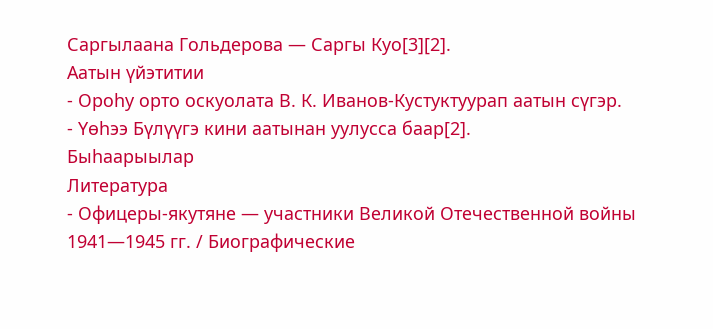Саргылаана Гольдерова — Саргы Куо[3][2].
Аатын үйэтитии
- Ороһу орто оскуолата В. К. Иванов-Кустуктуурап аатын сүгэр.
- Үөһээ Бүлүүгэ кини аатынан уулусса баар[2].
Быһаарыылар
Литература
- Офицеры-якутяне — участники Великой Отечественной войны 1941—1945 гг. / Биографические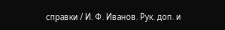справки / И. Ф. Иванов. Рук. доп. и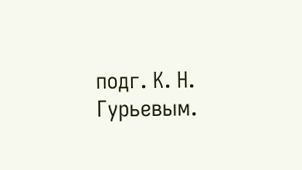подг. К. Н. Гурьевым.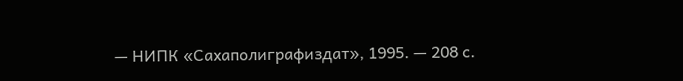— НИПК «Сахаполиграфиздат», 1995. — 208 с.